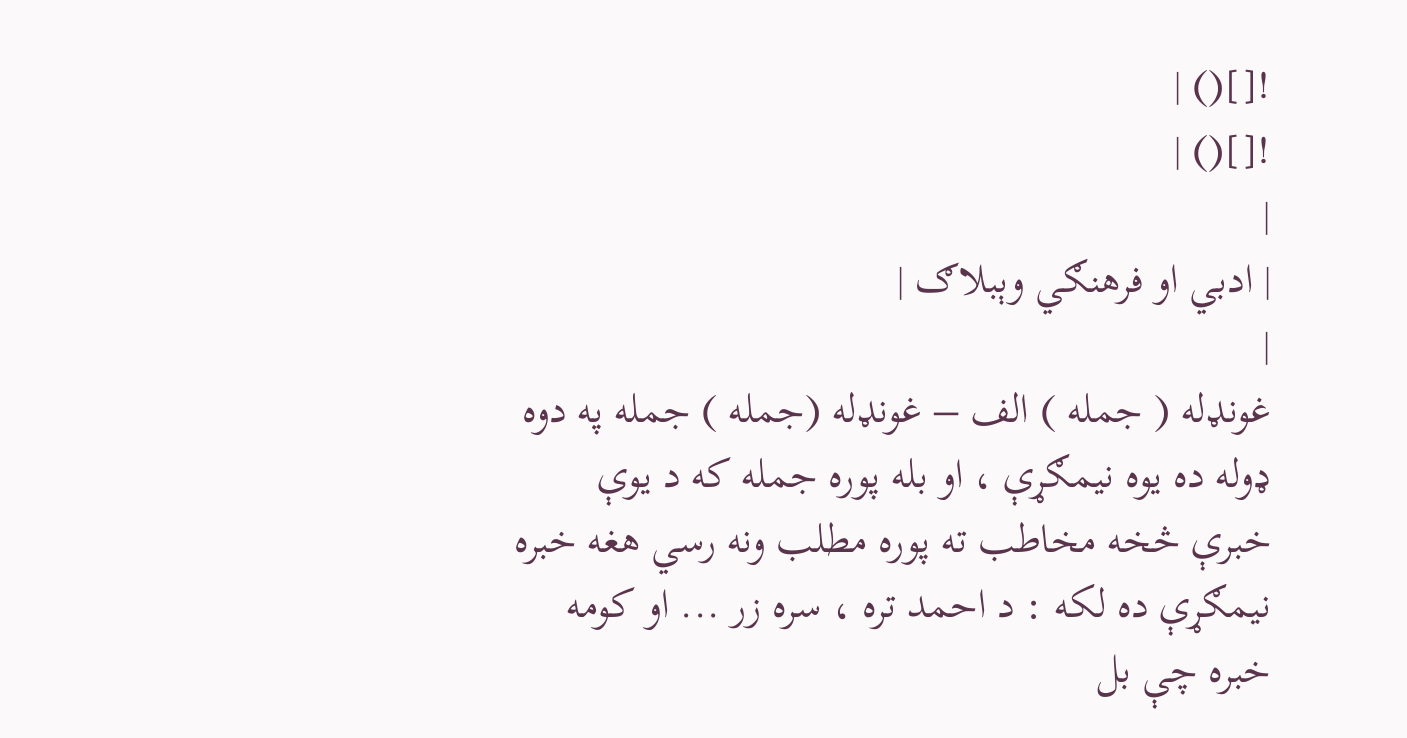![]() |
![]() |
|
| ادبي او فرهنګي وېبلاګ |
|
غونډله ( جمله ) الف – غونډله (جمله ) جمله په دوه ډوله ده يوه نيمګړې ، او بله پوره جمله که د يوې خبرې څخه مخاطب ته پوره مطلب ونه رسي هغه خبره نيمګړې ده لکه : د احمد تره ، سره زر ... او کومه خبره چې بل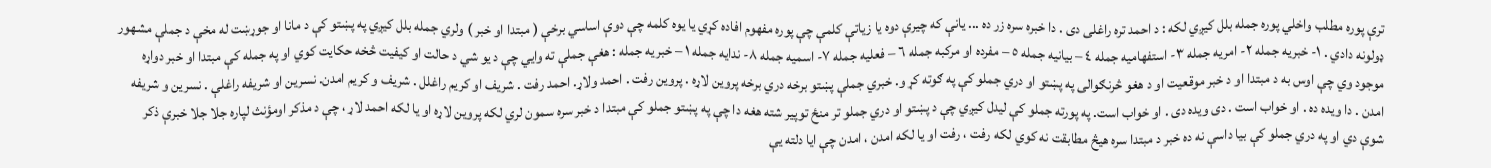ترې پوره مطلب واخلي پوره جمله بلل کيږي لکه : د احمد تره راغلى دى . دا خبره سره زر ده ... يانې که چيرې دوه يا زياتې کلمې چې پوره مفهوم افاده کړي يا يوه کلمه چې دوې اساسي برخې ( مبتدا او خبر ) ولري جمله بلل کيږي په پښتو کې د مانا او جوړښت له مخې د جملې مشهور ډولونه دادي . ١- خبريه جمله ٢- امريه جمله ٣- استفهاميه جمله ٤ – بيانيه جمله ٥ – مفرده او مرکبه جمله ٦ – فعليه جمله ٧- اسميه جمله ٨- ندايه جمله ١ – خبريه جمله : هغې جملې ته وايي چې د يو شي د حالت او کيفيت څخه حکايت کوي او په جمله کې مبتدا او خبر دواړه موجود وي چې اوس به د مبتدا او د خبر موقعيت او د هغو څرنګوالى په پښتو او دري جملو کې په ګوته کړ و. خبري جملې پښتو برخه دري برخه پروين لاړه . پروين رفت . احمد ولاړ. احمد رفت . شريف او کريم راغلل . شريف و کريم امدن. نسرين او شريفه راغلې . نسرين و شريفه امدن . دا ويده ده . او خواب است . دى ويده دى . او خواب است. په پورته جملو کې ليدل کيږي چې د پښتو او دري جملو تر منځ توپير شته هغه دا چې په پښتو جملو کې مبتدا د خبر سره سمون لري لکه پروين لاړه او يا لکه احمد لاړ ، چې د مذکر اومؤنث لپاره جلا جلا خبرې ذکر شوې دي او په دري جملو کې بيا داسې نه ده خبر د مبتدا سره هيڅ مطابقت نه کوي لکه رفت ، رفت او يا لکه امدن ، امدن چې ايا دلته يې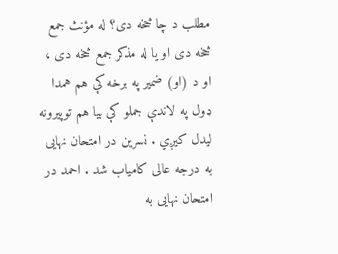مطلب د چا څخه دى؟ له مؤنث جمع څخه دى او يا له مذکر جمع څخه دى ، او د (او) ضمير په برخه کې هم همدا ډول په لاندې جملو کې بيا هم توپيرونه ليدل کيږي . نسرين در امتحان نهايى به درجه عالى کامياب شد . احمد در امتحان نهايى به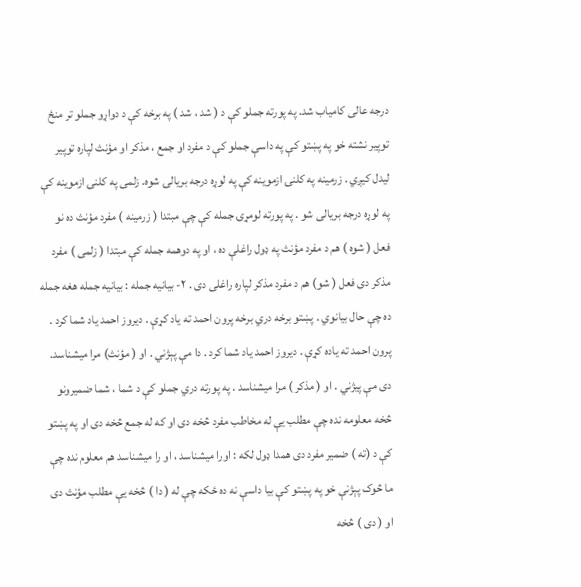درجه عالى کامياب شد. په پورته جملو کې د ( شد ، شد ) په برخه کې د دواړو جملو تر منځ توپير نشته خو په پښتو کې په داسې جملو کې د مفرد او جمع ، مذکر او مؤنث لپاره توپير ليدل کيږي . زرمينه په کلنۍ ازموينه کې په لوړه درجه بريالۍ شوه. زلمى په کلنۍ ازموينه کې په لوړه درجه بريالى شو . په پورته لومړۍ جمله کې چې مبتدا ( زرمينه ) مفرد مؤنث ده نو فعل ( شوه ) هم د مفرد مؤنث په ډول راغلې ده ، او په دوهمه جمله کې مبتدا ( زلمى ) مفرد مذکر دى فعل ( شو) هم د مفرد مذکر لپاره راغلى دى . ٢- بيانيه جمله : بيانيه جمله هغه جمله ده چې حال بيانوي . پښتو برخه دري برخه پرون احمد ته ياد کړې . ديروز احمد ياد شما کرد . پرون احمد ته ياده کړې . ديروز احمد ياد شما کرد . دا مې پېژني . او ( مؤنث) مرا ميشناسد. دى مې پيژني . او ( مذکر ) مرا ميشناسد . په پورته دري جملو کې د شما ، شما ضميرونو څخه معلومه نده چې مطلب يې له مخاطب مفرد څخه دى او که له جمع څخه دى او په پښتو کې د (ته ) ضمير مفرد دى همدا ډول لکه : اورا ميشناسد ، او را ميشناسد هم معلوم نده چې ما څوک پېژنې خو په پښتو کې بيا داسې نه ده ځکه چې له ( دا ) څخه يې مطلب مؤنث دى او ( دى ) څخه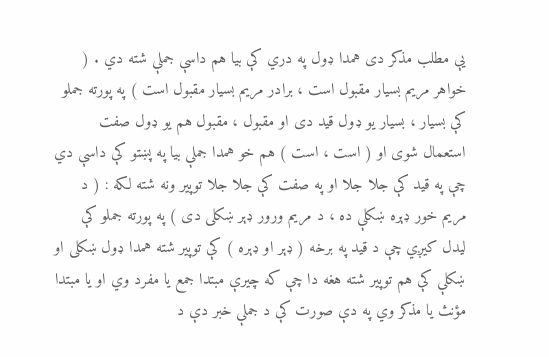يې مطلب مذکر دى همدا ډول په دري کې بيا هم داسې جملې شته دي . ( خواهر مريم بسيار مقبول است ، برادر مريم بسيار مقبول است ) په پورته جملو کې بسيار ، بسيار يو ډول قيد دى او مقبول ، مقبول هم يو ډول صفت استعمال شوى او ( است ، است ) هم خو همدا جملې بيا په پښتو کې داسې دي چې په قيد کې جلا جلا او په صفت کې جلا جلا توپير ونه شته لکه : ( د مريم خور ډېره ښکلې ده ، د مريم ورور ډېر ښکلى دى ) په پورته جملو کې ليدل کيږي چې د قيد په برخه ( ډېر او ډېره ) کې توپير شته همدا ډول ښکلى او ښکلې کې هم توپير شته هغه دا چې که چيرې مبتدا جمع يا مفرد وي او يا مبتدا مؤنث يا مذکر وي په دې صورت کې د جملې خبر دې د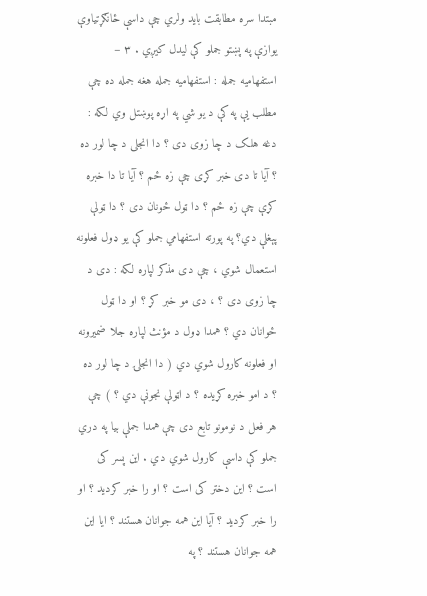مبتدا سره مطابقت بايد ولري چې داسې ځانګړتياوې يوازې په پښتو جملو کې ليدل کيږي . ٣ – استفهاميه جمله : استفهاميه جمله هغه جمله ده چې مطلب يې په کې د يو شي په اړه پوښتل وي لکه : دغه هلک د چا زوى دى ؟ دا انجلى د چا لور ده ؟ آيا تا دى خبر کړى چې زه ځم ؟ آيا تا دا خبره کړې چې زه ځم ؟ دا ټول ځونان دى ؟ دا ټولې پېغلې دي؟ په پورته استفهامي جملو کې يو ډول فعلونه استعمال شوي ، چې دى مذکر لپاره لکه : دى د چا زوى دى ؟ ، دى مو خبر کړ ؟ او دا ټول ځوانان دي ؟ همدا ډول د مؤنث لپاره جلا ضميرونه او فعلونه کارول شوي دي ( دا انجلۍ د چا لور ده ؟ د امو خبره کړيده ؟ د اټولې نجونې دي ؟ ) چې هر فعل د نومونو تابع دى چې همدا جملې بيا په دري جملو کې داسې کارول شوي دي . اين پسر کى است ؟ اين دختر کى است ؟ او را خبر کرديد ؟ او را خبر کرديد ؟ آيا اين همه جوانان هستند ؟ ايا اين همه جوانان هستند ؟ په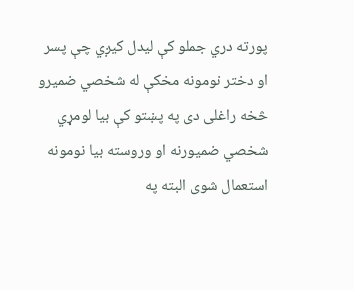پورته دري جملو کې ليدل کيږي چې پسر او دختر نومونه مخکې له شخصي ضميرو څخه راغلى دى په پښتو کې بيا لومړي شخصي ضميورنه او وروسته بيا نومونه استعمال شوى البته په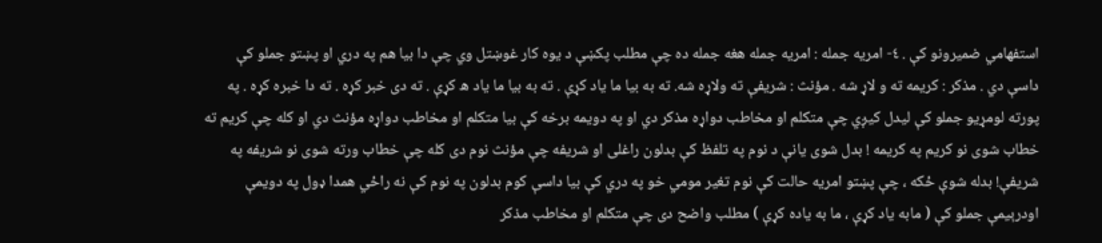استفهامي ضميرونو کې . ٤- امريه جمله : امريه جمله هغه جمله ده چې مطلب پکښې د يوه کار غوښتل وي چې دا بيا هم په دري او پښتو جملو کې داسې دي . مذکر : کريمه ته و لاړ شه . مؤنث : شريفې ته ولاړه شه. ته به بيا ما ياد کړې . ته به بيا ما ياد ه کړې . ته دى خبر کړه . ته دا خبره کړه . په پورته لومړيو جملو کې ليدل کيږي چې متکلم او مخاطب دواړه مذکر دي او په دويمه برخه کې بيا متکلم او مخاطب دواړه مؤنث دي او کله چې کريم ته خطاب شوى نو کريم په کريمه ! بدل شوى يانې د نوم په تلفظ کې بدلون راغلى او شريفه چې مؤنث نوم دى کله چې خطاب ورته شوى نو شريفه په شريفې! بدله شوې ځکه ، چې پښتو امريه حالت کې نوم تغير مومي خو په دري کې بيا داسې کوم بدلون په نوم کې نه راځي همدا ډول په دويمې اودرېيمې جملو کې ( مابه ياد کړې ، ما به ياده کړې ) مطلب واضح دى چې متکلم او مخاطب مذکر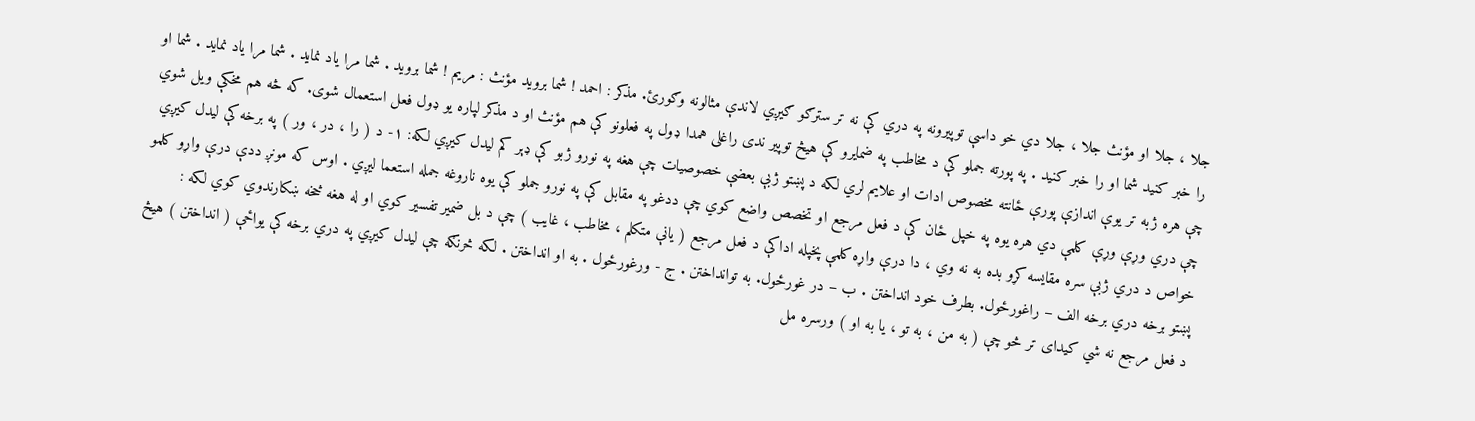جلا ، جلا او مؤنث جلا ، جلا دي خو داسې توپيرونه په دري کې نه تر سترګو ګيږي لاندې مثالونه وګورئ. مذکر : احمد ! شما برويد مؤنث : مريم ! شما برويد . شما مرا ياد نمايد . شما مرا ياد نمايد . شما او را خبر کنيد شما او را خبر کنيد . په پورته جملو کې د مخاطب په ضمايرو کې هيڅ توپير ندى راغلى همدا ډول په فعلونو کې هم مؤنث او د مذکر لپاره يو ډول فعل استعمال شوى. که څه هم مخکې ويل شوي چې هره ژبه تر يوې اندازې پورې ځانته مخصوص ادات او علايم لري لکه د پښتو ژبې بعضې خصوصيات چې هغه په نورو ژبو کې ډېر کم ليدل کيږي لکه: ١- د ( را ، در ، ور ) په برخه کې ليدل کيږي چې دري وړې وړې کلمې دي هره يوه په خپل ځان کې د فعل مرجع او تخصص واضع کوي چې ددغو په مقابل کې په نورو جملو کې يوه ناروغه جمله استعما ليږي . اوس که مونږ ددې درې واړو کلمو خواص د دري ژبې سره مقايسه کړو بده به نه وي ، دا درې واړه کلمې پخپله اداکې د فعل مرجع ( يانې متکلم ، مخاطب ، غايب ) چې د بل ضمير تفسير کوي او له هغه څخه ښکارندوي کوي لکه :
پښتو برخه دري برخه الف – راغورځول. بطرف خود انداختن . ب – در غورځول. به توانداختن . ج - ورغورځول . به او انداختن . لکه څرنګه چې ليدل کيږي په دري برخه کې يواځې ( انداختن ) هيڅ د فعل مرجع نه شي کيداى تر څو چې ( به من ، به تو ، يا به او ) ورسره مل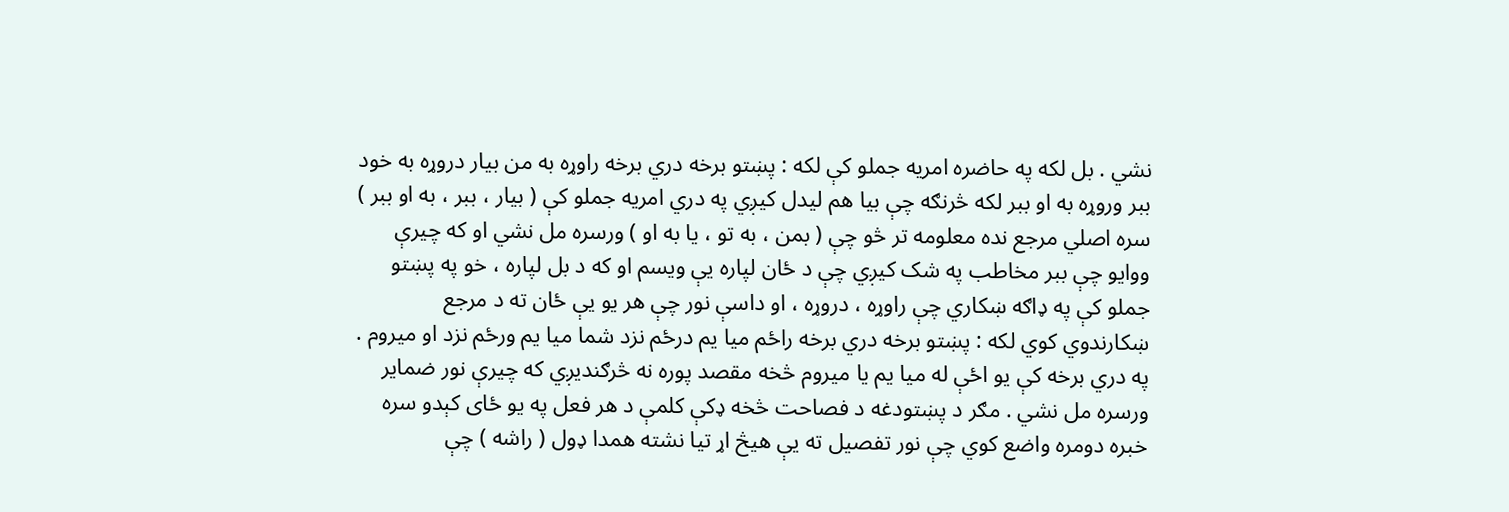نشي . بل لکه په حاضره امريه جملو کې لکه : پښتو برخه دري برخه راوړه به من بيار دروړه به خود ببر وروړه به او ببر لکه څرنګه چې بيا هم ليدل کيږي په دري امريه جملو کې ( بيار ، ببر ، به او ببر ) سره اصلي مرجع نده معلومه تر څو چې ( بمن ، به تو ، يا به او ) ورسره مل نشي او که چيرې ووايو چې ببر مخاطب په شک کيږي چې د ځان لپاره يې ويسم او که د بل لپاره ، خو په پښتو جملو کې په ډاګه ښکاري چې راوړه ، دروړه ، او داسې نور چې هر يو يې ځان ته د مرجع ښکارندوي کوي لکه : پښتو برخه دري برخه راځم ميا يم درځم نزد شما ميا يم ورځم نزد او ميروم . په دري برخه کې يو اځې له ميا يم يا ميروم څخه مقصد پوره نه څرګنديږي که چيرې نور ضماير ورسره مل نشي . مګر د پښتودغه د فصاحت څخه ډکې کلمې د هر فعل په يو ځاى کېدو سره خبره دومره واضع کوي چې نور تفصيل ته يې هيڅ اړ تيا نشته همدا ډول ( راشه ) چې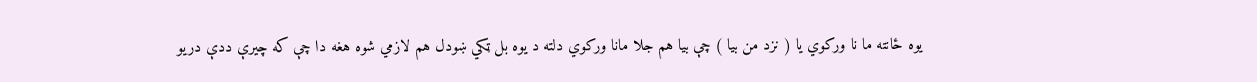يوه ځانته ما نا ورکوي يا ( نزد من بيا ) چې بيا هم جلا مانا ورکوي دلته د يوه بل ټکي ښودل هم لازمي شوه هغه دا چې که چيرې ددې دريو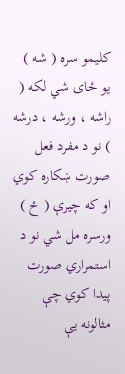کليمو سره ( شه ) يو ځاى شي لکه ( راشه ، ورشه ، درشه ) نو د مفرد فعل صورت ښکاره کوي او که چيرې ( ځ ) ورسره مل شي نو د استمراري صورت پيدا کوي چې مثالونه يې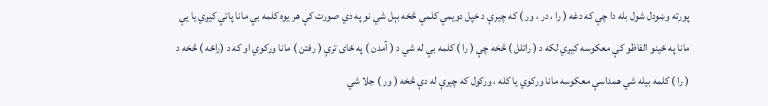پورته وښودل شول بله دا چې که دغه ( را ، در ، ور ) که چيرې د خپل دويمې کلمې څخه بېل شي نو په دي صورت کې هر يوه کلمه بې مانا پاتې کيږي يا يې مانا په ځينو الفاظو کې معکوسه کيږي لکه د ( راتلل ) څخه چې ( را ) کلمه بې له شي د ( آمدن ) په ځاى ترې ( رفتن ) مانا ورکوي او که د (راځه ) څخه د ( را ) کلمه بيله شي همداسې معکوسه مانا ورکوي يا کله ، ورکول که چيرې له دې څخه ( ور ) جلا شي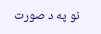نو په د صورت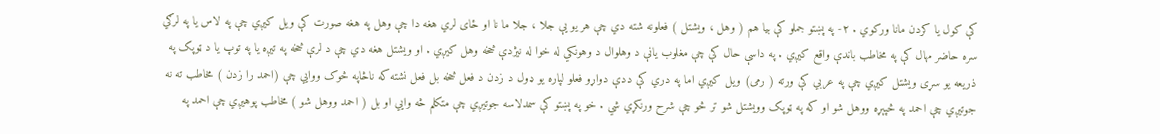کې کول يا کردن مانا ورکوي . ٢- په پښتو جملو کې بيا هم ( وهل ، ويشتل ) فعلونه شته دي چې هر يو يې جلا ، جلا ما نا او ځاى لري هغه دا چې وهل په هغه صورت کې ويل کيږي چې په لاس يا په لرګي سره حاضر مهال کې په مخاطب باندې واقع کيږي . په داسې حال کې چې مغلوب يانې د وهلوال د وهونکي له خوا له نيژدې څخه وهل کيږي . او ويشتل هغه دي چې د لرې څخه په تيږه يا په توپ يا د ټوپک په ذريعه يو سړى ويشتل کيږي چې په عربي کې ورته ( رمى) ويل کيږي اما په دري کې ددې دواړو فعلو لپاره يو ډول د زدن د فعل څخه بل فعل نشته که ناڅاپه څوک ووايي چې (احمد را زدن ) مخاطب ته نه جوتيږي چې احمد په څپېړه ووهل شو او که په ټوپک وويشتل شو تر څو چې شرح ورنکړي شي . خو په پښتو کې سمدلاسه جوتيږي چې متکلم څه وايي او بل ( احمد ووهل شو ) مخاطب پوهيږي چې احمد په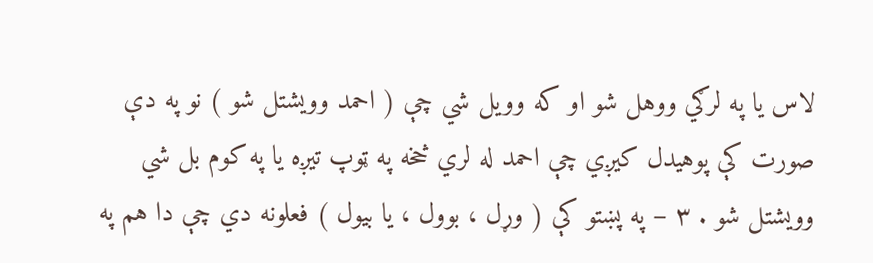لاس يا په لرګي ووهل شو او که وويل شي چې ( احمد وويشتل شو ) نو په دې صورت کې پوهيدل کيږي چې احمد له لري څخه په ټوپ تيږه يا په کوم بل شي وويشتل شو . ٣ – په پښتو کې ( وړل ، بوول ، يا بيول ) فعلونه دي چې دا هم په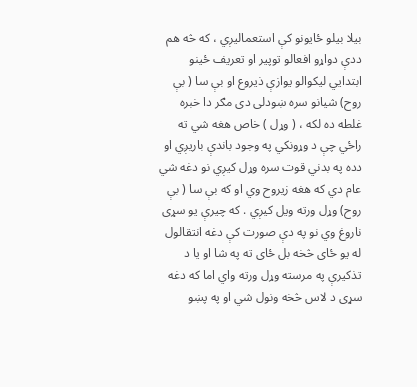بيلا بيلو ځايونو کې استعماليږي ، که څه هم ددې دواړو افعالو توپير او تعريف ځينو ابتدايي ليکوالو يوازې ذيروع او بې سا ( بې روح) شيانو سره ښودلى دى مګر دا خبره غلطه ده لکه ، ( وړل ) خاص هغه شي ته راځي چې د وړونکي په وجود باندې باريږي او دده په بدني قوت سره وړل کيږي نو دغه شي عام دي که هغه زيروح وي او که بې سا ( بې روح) وړل ورته ويل کيږي . که چيرې يو سړى ناروغ وي نو په دې صورت کې دغه انتقالول له يو ځاى څخه بل ځاى ته په شا او يا د تذکيرې په مرسته وړل ورته واي اما که دغه سړى د لاس څخه ونول شي او په پښو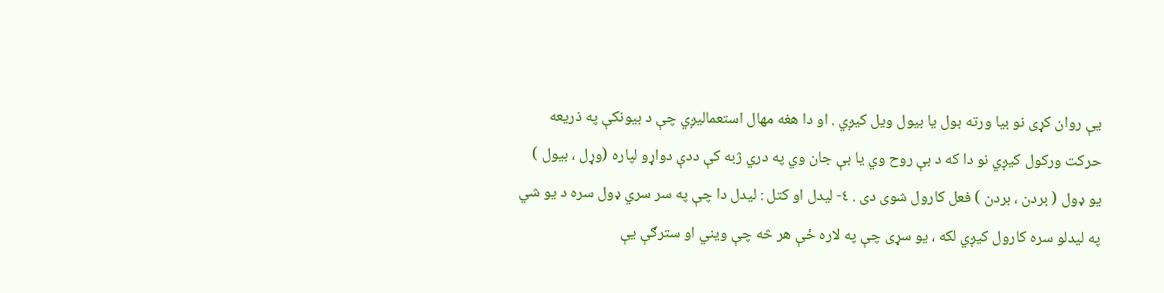يې روان کړى نو بيا ورته بول يا بيول ويل کيږي . او دا هغه مهال استعماليږي چې د بيونکې په ذريعه حرکت ورکول کيږي نو دا که د بې روح وي يا بې جان وي په دري ژبه کې ددې دواړو لپاره (وړل ، بيول ) يو ډول ( بردن ، بردن ) فعل کارول شوى دى . ٤- ليدل او کتل : ليدل دا چې په سر سري ډول سره د يو شي په ليدلو سره کارول کيږي لکه ، يو سړى چې په لاره ځې هر څه چې ويني او سترګې يې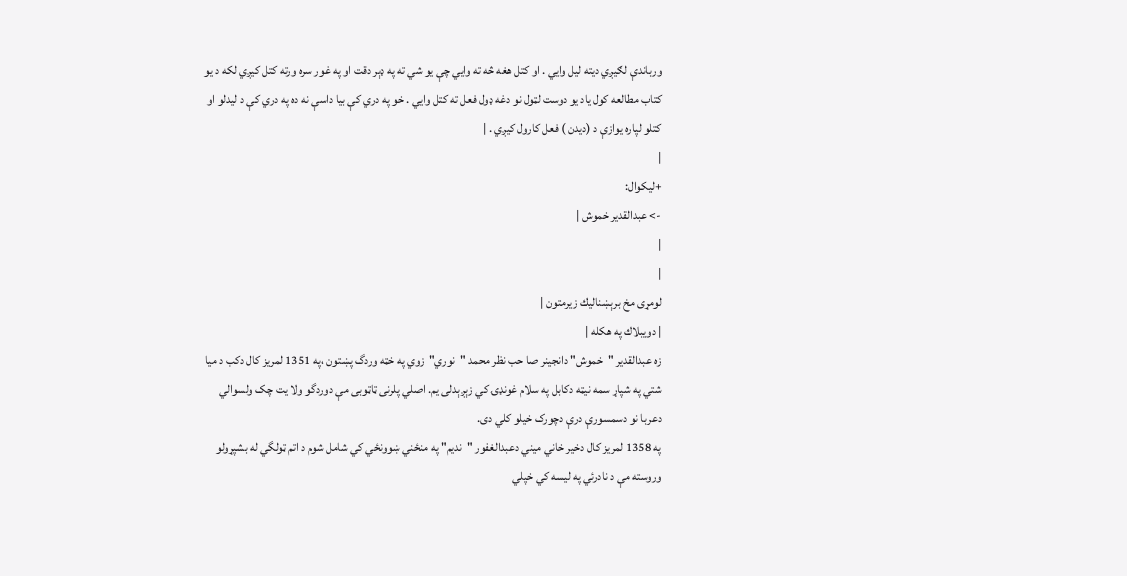ورباندې لګيږي ديته ليل وايي . او کتل هغه څه ته وايي چې يو شي ته په ډېر دقت او په غور سره ورته کتل کيږي لکه د يو کتاب مطالعه کول ياد يو دوست لټول نو دغه ډول فعل ته کتل وايي . خو په دري کې بيا داسې نه ده په دري کې د ليدلو او کتلو لپاره يوازې د (ديدن ) فعل کارول کيږي . |
|
+ليكوال:
-> عبدالقدير خموش |
|
|
لومړى مخ برېښناليك زيرمتون |
| دويبلاك په هكله |
زه عبدالقدير "خموش" دانجينر صا حب نظر محمد "نوري"زوي په خټه وردگ پښتون ،په 1351 لمريز کال دکب د ميا شتي په شپاړ سمه نيټه دکابل په سلام غونډۍ کي زېږېدلى يم. اصلي پلرنى ټاټوبى مې دوردگو ولا يت چک ولسوالي دعربا نو دسمسورې درې دچورک خيلو کلي دى.
په 1358 لمريز کال دخير خاني ميني دعبدالغفور "نديم" په منځني ښوونځي کي شامل شوم د اتم ټولگي له بشپړولو وروسته مې د نادرئي په ليسه کي خپلي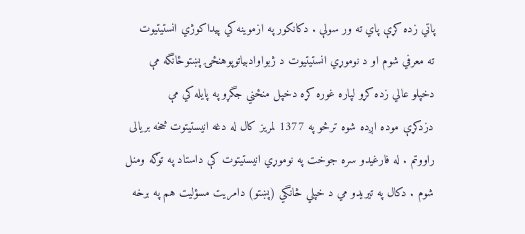پاتي زده کړې پاي ته ور سولې . دکانکور په ازموينه کي پيداکوژي انستيتيوت ته معرفي شوم او د نوموړي انستيتيوت د ژبواوادبياتوپوهنځۍ پښتوځانگه مې دخپلو عالي زده كړو لپاره غوره كړه دخپل منځني جگړو په پايله کي مې دزدکړې موده اږده شوه ترڅو په 1377 لمريز کال له دغه انيستيتوت څخه بريالى راووتم . له فارغيدو سره جوخت په نوموړي انيستيتوت كې داستاد په توګه ومنل شوم . دکال په تيريدو مي د خپلي څانگي (پښتو) دامريت مسؤليت هم په برخه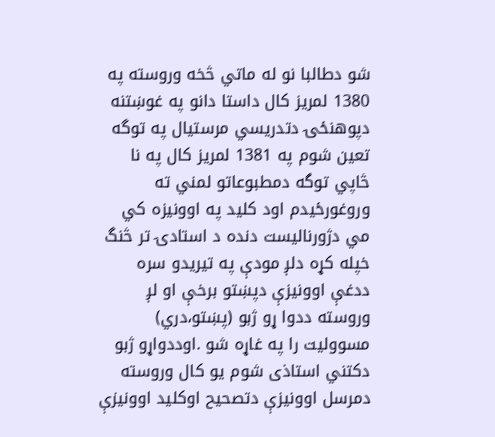شو دطالبا نو له ماتي څخه وروسته په 1380 لمريز کال داستا دانو په غوښتنه دپوهنځۍ دتدريسي مرستيال په توگه تعين شوم په 1381 لمريز کال په نا څاپي توگه دمطبوعاتو لمني ته وروغورځيدم اود کليد په اوونيزه کي مي دژورناليست دنده د استادۍ تر څنگ خپله کړه دلږ مودې په تيريدو سره ددغې اوونيزې دپښتو برخې او لږ وروسته ددوا ړو ژبو (پښتو،دري) مسووليت را په غاړه شو .اوددواړو ژبو دکتني استاذى شوم يو کال وروسته دمرسل اوونيزې دتصحيح اوکليد اوونيزې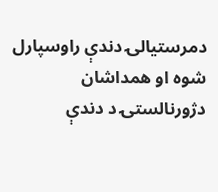دمرستيالۍ دندې راوسپارل شوه او همداشان دژورنالستۍ د دندې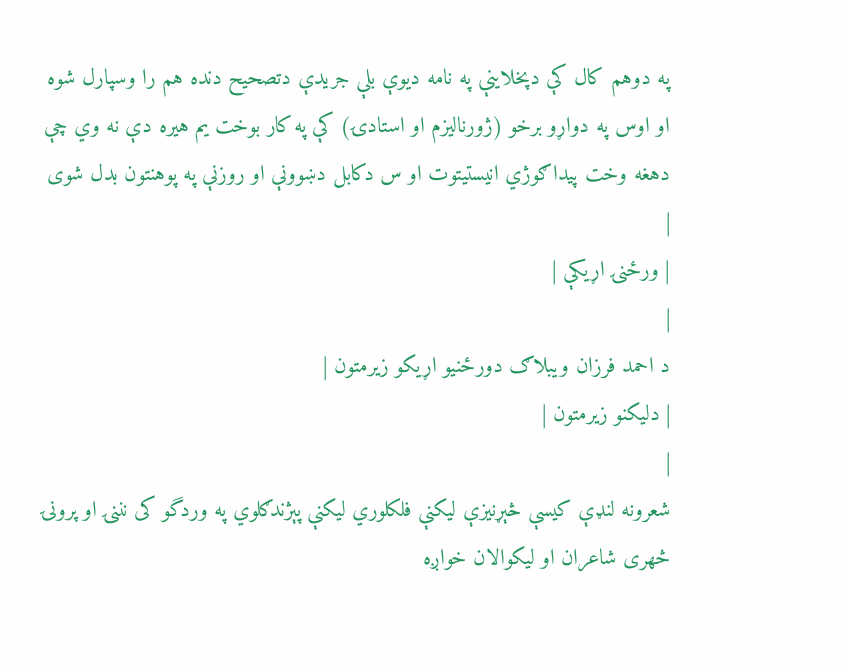په دوهم کال کې دپخلاينې په نامه ديوې بلې جريدې دتصحيح دنده هم را وسپارل شوه او اوس په دواړو برخو (ژورناليزم او استادۍ) كې په كار بوخت يم هيره دې نه وي چې دهغه وخت پيداګوژي انيستيتوت او س دكابل دښوونې او روزنې په پوهنتون بدل شوى |
| ورځنۍ اړيكې |
|
د احمد فرزان ویبلاګ دورځنيو اړيكو زيرمتون |
| دليكنو زيرمتون |
|
شعرونه لنډې كيسې څېړنيزې ليكنې فلكلوري ليكنې پېژندګلوي په وردگو کی نننۍ او پرونۍ څهری شاعران او ليكوالان خواږه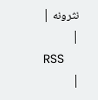نثرونه |
|
RSS
|